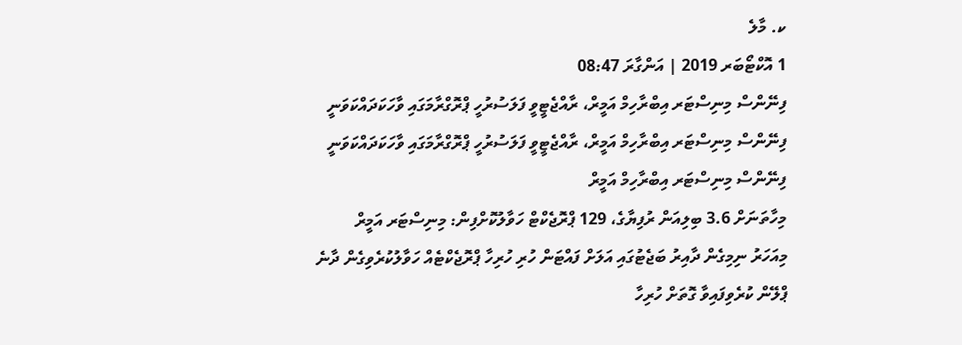ކ. މާލެ
1 އޮކްޓޯބަރ 2019 | އަންގާރަ 08:47
ފިނޭންސް މިނިސްޓަރ އިބްރާހިމް އަމީރް، ރާއްޖެޓީވީ ފަލަސުރުހީ ޕްރޮގްރާމަގައި ވާހަކަދައްކަވަނީ
ފިނޭންސް މިނިސްޓަރ އިބްރާހިމް އަމީރް، ރާއްޖެޓީވީ ފަލަސުރުހީ ޕްރޮގްރާމަގައި ވާހަކަދައްކަވަނީ
ފިނޭންސް މިނިސްޓަރ އިބްރާހިމް އަމީރް
މިހާތަނަށް 3.6 ބިލިއަން ރުފިޔާގެ، 129 ޕްރޮޖެކްޓް ހަވާލުކޮށްފިން: މިނިސްޓަރ އަމީރް
މިއަހަރު ނިމިގެން ދާއިރު ބަޖެޓުގައި އަލަށް ފައްޓަން ހުރި ހުރިހާ ޕްރޮޖެކްޓެއް ހަވާލުކުރެވިގެން ދާނެ
ޕްލޭން ކުރެވިފައިވާ ގޮތަށް ހުރިހާ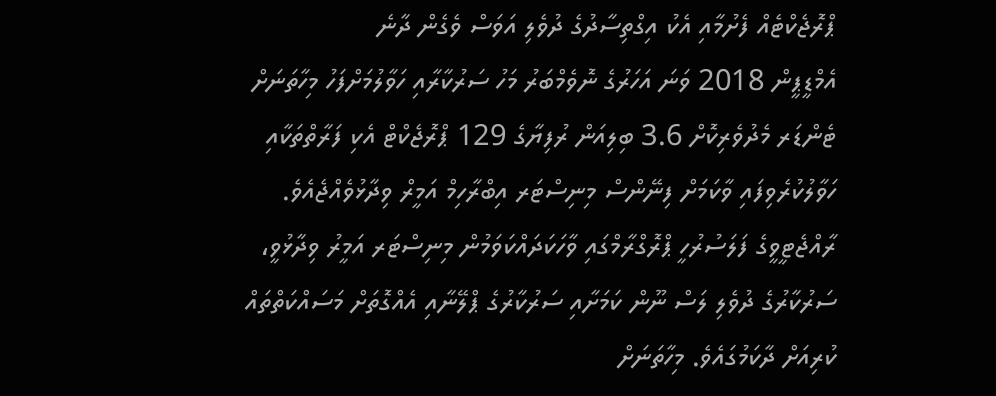ޕްރޮޖެކްޓެއް ފެށުމާއި އެކު އިގްތިސާދުގެ ދުވެލި އަވަސް ވެގެން ދާނެ
އެމްޑީޕީން 2018 ވަނަ އަހަރުގެ ނޮވެމްބަރު މަހު ސަރުކާރާއި ހަވާލުމަށްފަހު މިހާތަނަށް ޓެންޑަރ މެދުވެރިކޮށް 3.6 ބިލިއަން ރުފިޔާގެ 129 ޕްރޮޖެކްޓް އެކި ފަރާތްތަކާއި ހަވާލުކުރެވިފައި ވާކަމަށް ފިނޭންސް މިނިސްޓަރ އިބްރާހިމް އަމީރް ވިދާޅުވެއްޖެއެވެ.
ރާއްޖެޓީވީގެ ފަލަސުރުހީ ޕްރޮގްރާމްގައި ވާހަކަދައްކަވަމުން މިނިސްޓަރ އަމީރު ވިދާޅުވީ، ސަރުކާރުގެ ދުވެލި ލަސް ނޫން ކަމަށާއި ސަރުކާރުގެ ޕްލޭނާއި އެއްގޮތަށް މަސައްކަތްތައް ކުރިއަށް ދާކަމުގައެވެ. މިހާތަނަށް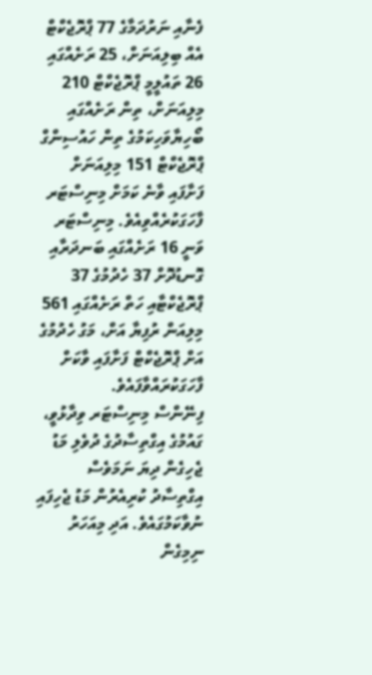ފެނާއި ނަރުދަމާގެ 77 ޕްރޮޖެކްޓް އެއް ބިލިއަނަށް، 25 ރަށެއްގައި 26 ތައުލީމީ ޕްރޮޖެކްޓް 210 މިލިއަނަށް، ތިން ރަށެއްގައި ބޯހިޔާވަހިކަމުގެ ތިން ހައުސިންގް ޕްރޮޖެކްޓް 151 މިލިއަނަށް ފަށާފައި ވާނެ ކަމަށް މިނިސްޓަރ ފާހަގަކުރެއްވިއެވެ. މިނިސްޓަރ ވަނީ 16 ރަށެއްގައި ބަނދަރާއި ގޮނޑުދޮށް 37 ހެދުމުގެ 37 ޕްރޮޖެކްޓާއި ހަތް ރަށެއްގައި 561 މިލިއަން ރުފިޔާ އަށް، މަގު ހެދުމުގެ އަށް ޕްރޮޖެކްޓް ފަށާފައި ވާކަށް ފާހަގަކުރައްވާފައެވެ.
ފިނޭންސް މިނިސްޓަރ ވިދާޅުވީ، ގައުމުގެ އިގްތިސާދުގެ ދުވެލި މަޑު ޖެހިގެން ދިޔަ ނަމަވެސް އިގްތިސާދު ކުރިއެރުން މަޑު ޖެހިފައި ނުވާކަމުގައެވެ. އަދި މިއަހަރު ނިމިގެން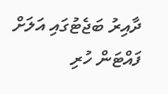ދާއިރު ބަޖެޓުގައި އަލަށް ފައްޓަން ހުރި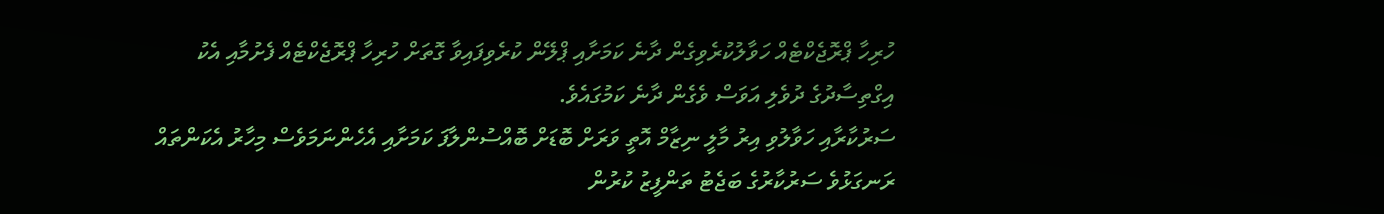ހުރިހާ ޕްރޮޖެކްޓެއް ހަވާލުކުރެވިގެން ދާނެ ކަމަށާއި ޕްލޭން ކުރެވިފައިވާ ގޮތަށް ހުރިހާ ޕްރޮޖެކްޓެއް ފެށުމާއި އެކު އިގްތިސާދުގެ ދުވެލި އަވަސް ވެގެން ދާނެ ކަމުގައެވެ.
ސަރުކާރާއި ހަވާލުވި އިރު މާލީ ނިޒާމް އޮތީ ވަރަށް ބޮޑަށް ބޮއްސުންލާފަ ކަމަށާއި އެހެންނަމަވެސް މިހާރު އެކަންތައް ރަނގަޅުވެ ސަރުކާރުގެ ބަޖެޓު ތަންފީޒު ކުރުން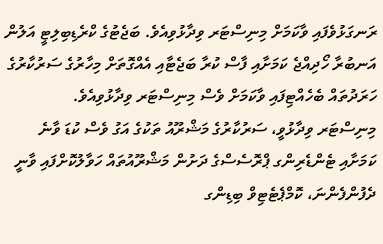ރަނގަޅުވެފައި ވާކަމަށް މިނިސްޓަރ ވިދާޅުވިއެވެ. ބަޖެޓުގެ ކްރެޑިބިލިޓީ އަލުން އަނބުރާ ހޯދިއްޖެ ކަމަށާއި ފާސް ކުރާ ބަޖެޓާއި އެއްގޮތަށް މިހާރުގެ ސަރުކާރުގެ ހަރަދުތައް ބެހެއްޓިފައި ވާކަމަށް ވެސް މިނިސްޓަރ ވިދާޅުވިއެވެ.
މިނިސްޓަރ ވިދާޅުވީ، ސަރުކާރުގެ މަޝްރޫއު ތަކުގެ އަގު ވެސް ކުޑަ ވާނެ ކަމަށާއި ޓެންޑެރިންގ ޕްރޮސެސްގެ ދަށުން މަޝްރޫއުތައް ހަވާލުކޮށްފައި ވާނީ ދެފުންފެންނަ، ކޮމްޕެޓެޓިވް ބިޑިންގ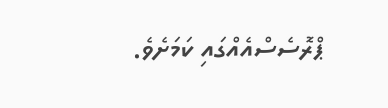ޕްރޮސެސްއެއްގައި ކަމަށެވެ.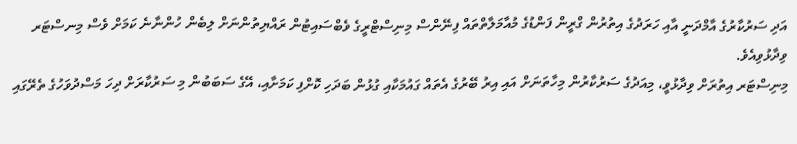އަދި ސަރުކާރުގެ އާމްދަނީ އާއި ހަރަދުގެ އިތުރުން ގްރީން ފަންޑުގެ މުއާމަލާތްތައް ފިނޭންސް މިނިސްޓްރީގެ ވެބްސައިޓުން ރައްޔިތުންނަށް ލިބެން ހުންނާނެ ކަމަށް ވެސް މިނސްޓަރ ވިދާޅުވިއެވެ.
މިނިސްޓަރ އިތުރަށް ވިދާޅުވީ، މިއަދުގެ ސަރުކާރުން މިހާތަނަށް އައި އިރު ބޭރުގެ އެތައް ގައުމަކާއި ގުޅުން ބަދަހި ކޮށްފި ކަމަށާއި، އޭގެ ސަބަބުން މި ސަރުކާރަށް ދިހަ މަސްދުވަހުގެ ތެރޭގައި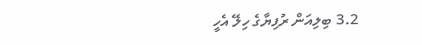3.2 ބިލިއަން ރުފިޔާގެ ހިލޭ އެހީ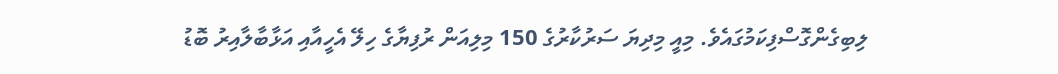ލިބިގެންގޮސްފިކަމުގައެވެ. މިއީ މިދިޔަ ސަރުކާރުގެ 150 މިލިއަން ރުފިޔާގެ ހިލޭ އެހީއާއި އަޅާބާލާއިރު ބޮޑު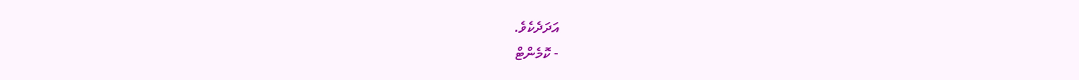އަދަދެކެވެ.
- ކޮމެންޓް